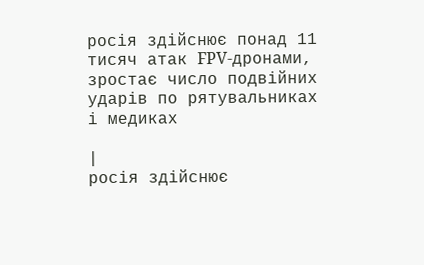росія здійснює понад 11 тисяч атак FPV-дронами, зростає число подвійних ударів по рятувальниках і медиках

|
росія здійснює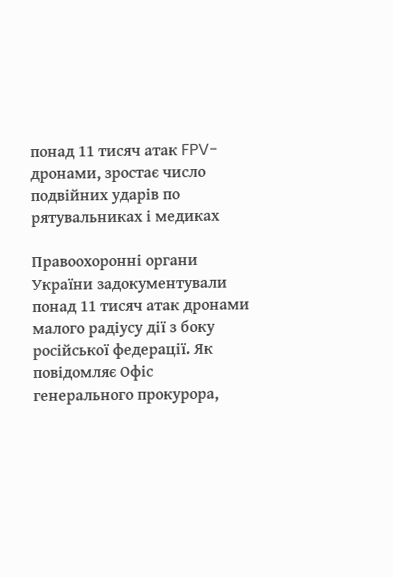понад 11 тисяч атак FPV-дронами, зростає число подвійних ударів по рятувальниках і медиках

Правоохоронні органи України задокументували понад 11 тисяч атак дронами малого радіусу дії з боку російської федерації. Як повідомляє Офіс генерального прокурора,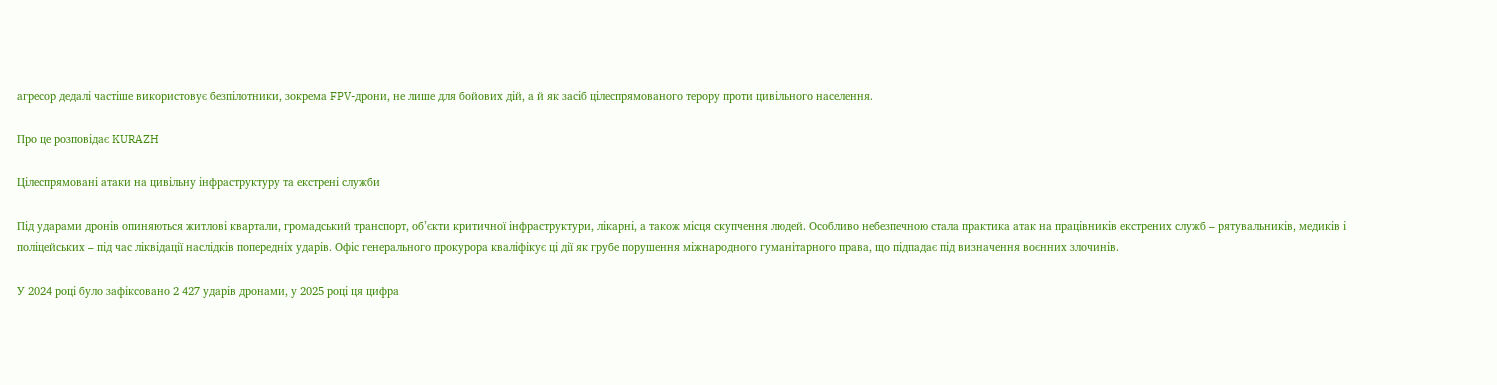агресор дедалі частіше використовує безпілотники, зокрема FPV-дрони, не лише для бойових дій, а й як засіб цілеспрямованого терору проти цивільного населення.

Про це розповідає KURAZH

Цілеспрямовані атаки на цивільну інфраструктуру та екстрені служби

Під ударами дронів опиняються житлові квартали, громадський транспорт, об’єкти критичної інфраструктури, лікарні, а також місця скупчення людей. Особливо небезпечною стала практика атак на працівників екстрених служб – рятувальників, медиків і поліцейських – під час ліквідації наслідків попередніх ударів. Офіс генерального прокурора кваліфікує ці дії як грубе порушення міжнародного гуманітарного права, що підпадає під визначення воєнних злочинів.

У 2024 році було зафіксовано 2 427 ударів дронами, у 2025 році ця цифра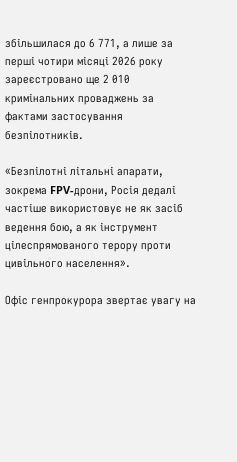збільшилася до 6 771, а лише за перші чотири місяці 2026 року зареєстровано ще 2 010 кримінальних проваджень за фактами застосування безпілотників.

«Безпілотні літальні апарати, зокрема FPV-дрони, Росія дедалі частіше використовує не як засіб ведення бою, а як інструмент цілеспрямованого терору проти цивільного населення».

Офіс генпрокурора звертає увагу на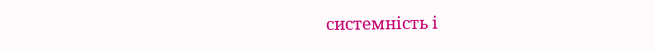системність і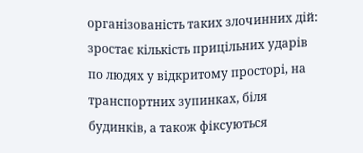організованість таких злочинних дій: зростає кількість прицільних ударів по людях у відкритому просторі, на транспортних зупинках, біля будинків, а також фіксуються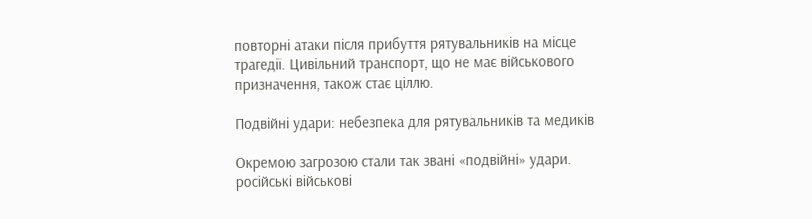повторні атаки після прибуття рятувальників на місце трагедії. Цивільний транспорт, що не має військового призначення, також стає ціллю.

Подвійні удари: небезпека для рятувальників та медиків

Окремою загрозою стали так звані «подвійні» удари. російські військові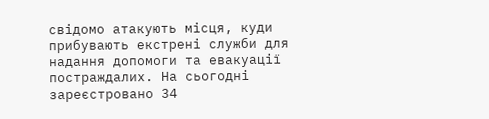свідомо атакують місця, куди прибувають екстрені служби для надання допомоги та евакуації постраждалих. На сьогодні зареєстровано 34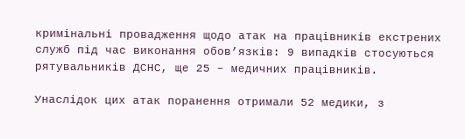кримінальні провадження щодо атак на працівників екстрених служб під час виконання обов’язків: 9 випадків стосуються рятувальників ДСНС, ще 25 – медичних працівників.

Унаслідок цих атак поранення отримали 52 медики, з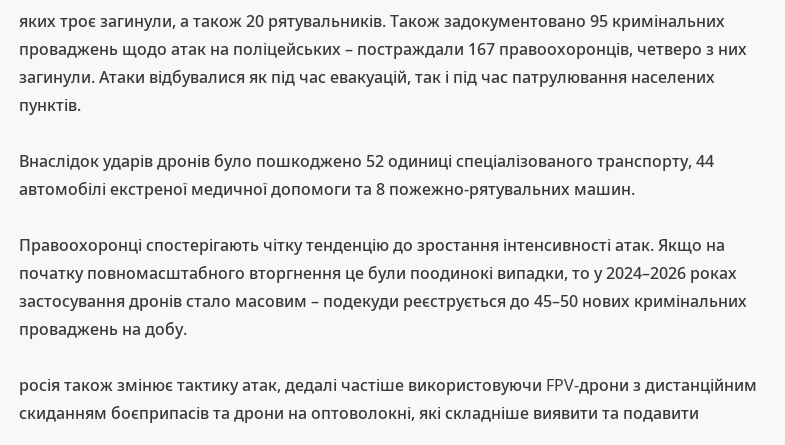яких троє загинули, а також 20 рятувальників. Також задокументовано 95 кримінальних проваджень щодо атак на поліцейських – постраждали 167 правоохоронців, четверо з них загинули. Атаки відбувалися як під час евакуацій, так і під час патрулювання населених пунктів.

Внаслідок ударів дронів було пошкоджено 52 одиниці спеціалізованого транспорту, 44 автомобілі екстреної медичної допомоги та 8 пожежно-рятувальних машин.

Правоохоронці спостерігають чітку тенденцію до зростання інтенсивності атак. Якщо на початку повномасштабного вторгнення це були поодинокі випадки, то у 2024–2026 роках застосування дронів стало масовим – подекуди реєструється до 45–50 нових кримінальних проваджень на добу.

росія також змінює тактику атак, дедалі частіше використовуючи FPV-дрони з дистанційним скиданням боєприпасів та дрони на оптоволокні, які складніше виявити та подавити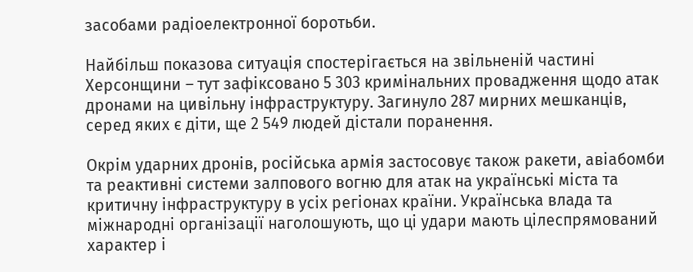засобами радіоелектронної боротьби.

Найбільш показова ситуація спостерігається на звільненій частині Херсонщини – тут зафіксовано 5 303 кримінальних провадження щодо атак дронами на цивільну інфраструктуру. Загинуло 287 мирних мешканців, серед яких є діти, ще 2 549 людей дістали поранення.

Окрім ударних дронів, російська армія застосовує також ракети, авіабомби та реактивні системи залпового вогню для атак на українські міста та критичну інфраструктуру в усіх регіонах країни. Українська влада та міжнародні організації наголошують, що ці удари мають цілеспрямований характер і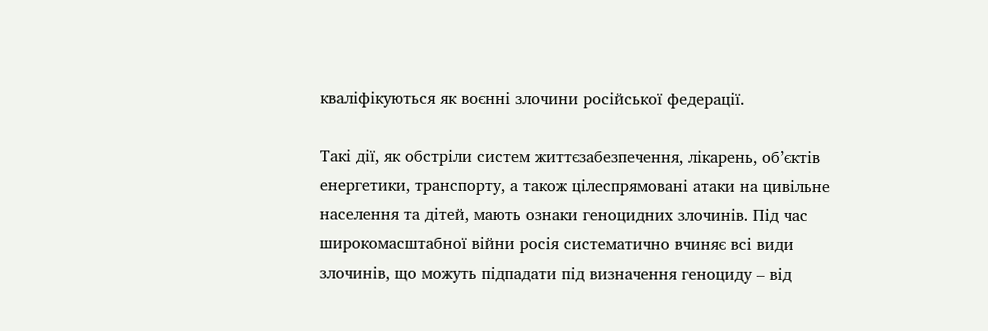кваліфікуються як воєнні злочини російської федерації.

Такі дії, як обстріли систем життєзабезпечення, лікарень, об’єктів енергетики, транспорту, а також цілеспрямовані атаки на цивільне населення та дітей, мають ознаки геноцидних злочинів. Під час широкомасштабної війни росія систематично вчиняє всі види злочинів, що можуть підпадати під визначення геноциду – від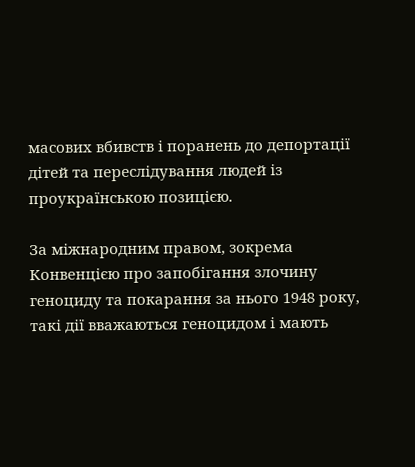масових вбивств і поранень до депортації дітей та переслідування людей із проукраїнською позицією.

За міжнародним правом, зокрема Конвенцією про запобігання злочину геноциду та покарання за нього 1948 року, такі дії вважаються геноцидом і мають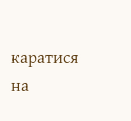каратися на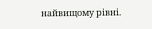найвищому рівні.